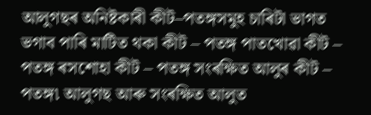আলুগছৰ অনিষ্টকাৰী কীট–পতঙ্গসমুহ চাৰিটা ভাগত ভগাব পাৰি মাটিত থকা কীট – পতঙ্গ পাতখোৱা কীট – পতঙ্গ ৰসশোহা কীট – পতঙ্গ সংৰক্ষিত আলুৰ কীট – পতঙ্গ৷ আলুগছ আৰু সংৰক্ষিত আলুত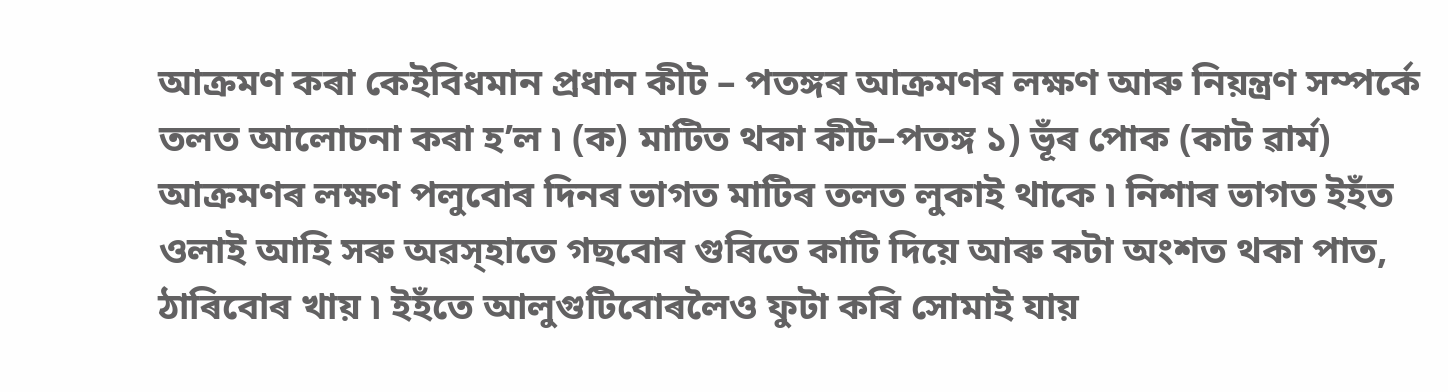আক্ৰমণ কৰা কেইবিধমান প্ৰধান কীট – পতঙ্গৰ আক্ৰমণৰ লক্ষণ আৰু নিয়ন্ত্ৰণ সম্পৰ্কে তলত আলোচনা কৰা হ’ল ৷ (ক) মাটিত থকা কীট–পতঙ্গ ১) ভূঁৰ পোক (কাট ৱাৰ্ম) আক্ৰমণৰ লক্ষণ পলুবোৰ দিনৰ ভাগত মাটিৰ তলত লুকাই থাকে ৷ নিশাৰ ভাগত ইহঁত ওলাই আহি সৰু অৱস্হাতে গছবোৰ গুৰিতে কাটি দিয়ে আৰু কটা অংশত থকা পাত, ঠাৰিবোৰ খায় ৷ ইহঁতে আলুগুটিবোৰলৈও ফুটা কৰি সোমাই যায়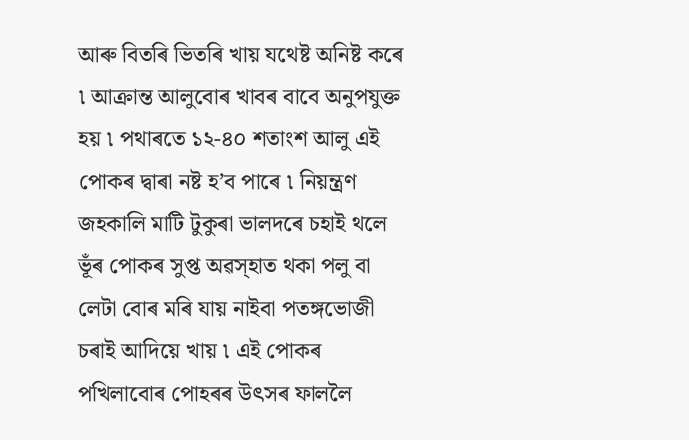আৰু বিতৰি ভিতৰি খায় যথেষ্ট অনিষ্ট কৰে ৷ আক্ৰান্ত আলুবোৰ খাবৰ বাবে অনুপযুক্ত হয় ৷ পথাৰতে ১২-৪০ শতাংশ আলু এই পোকৰ দ্বাৰা নষ্ট হ’ব পাৰে ৷ নিয়ন্ত্ৰণ জহকালি মাটি টুকুৰা ভালদৰে চহাই থলে ভূঁৰ পোকৰ সুপ্ত অৱস্হাত থকা পলু বা লেটা বোৰ মৰি যায় নাইবা পতঙ্গভোজী চৰাই আদিয়ে খায় ৷ এই পোকৰ পখিলাবোৰ পোহৰৰ উৎসৰ ফাললৈ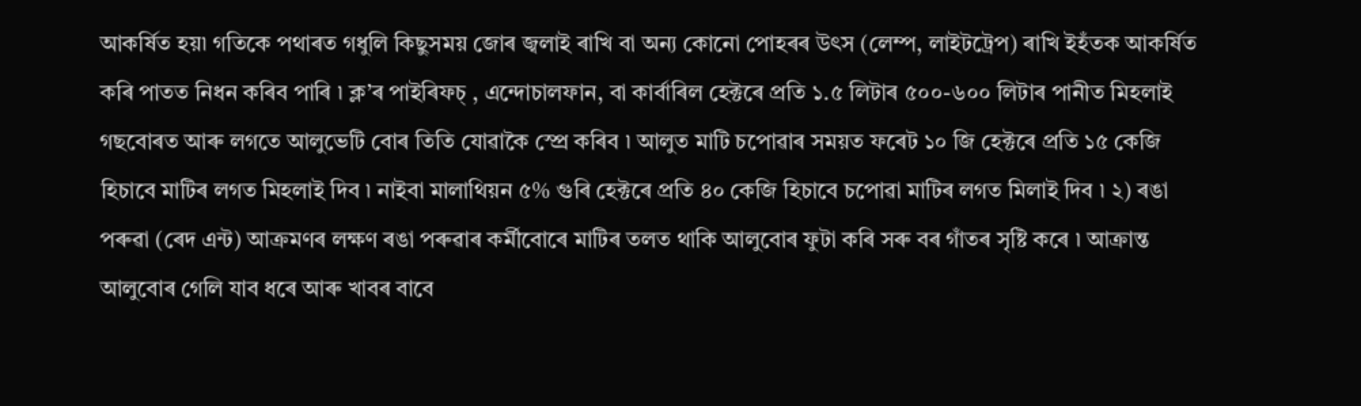আকৰ্ষিত হয়৷ গতিকে পথাৰত গধুলি কিছুসময় জোৰ জ্বলাই ৰাখি বা অন্য কোনো পোহৰৰ উৎস (লেম্প, লাইটট্ৰেপ) ৰাখি ইহঁতক আকৰ্ষিত কৰি পাতত নিধন কৰিব পাৰি ৷ ক্ল’ৰ পাইৰিফচ্ , এন্দোচালফান, বা কাৰ্বাৰিল হেক্টৰে প্ৰতি ১.৫ লিটাৰ ৫০০-৬০০ লিটাৰ পানীত মিহলাই গছবোৰত আৰু লগতে আলুভেটি বোৰ তিতি যোৱাকৈ স্প্ৰে কৰিব ৷ আলুত মাটি চপোৱাৰ সময়ত ফৰেট ১০ জি হেক্টৰে প্ৰতি ১৫ কেজি হিচাবে মাটিৰ লগত মিহলাই দিব ৷ নাইবা মালাথিয়ন ৫% গুৰি হেক্টৰে প্ৰতি ৪০ কেজি হিচাবে চপোৱা মাটিৰ লগত মিলাই দিব ৷ ২) ৰঙা পৰুৱা (ৰেদ এন্ট) আক্ৰমণৰ লক্ষণ ৰঙা পৰুৱাৰ কৰ্মীবোৰে মাটিৰ তলত থাকি আলুবোৰ ফুটা কৰি সৰু বৰ গাঁতৰ সৃষ্টি কৰে ৷ আক্ৰান্ত আলুবোৰ গেলি যাব ধৰে আৰু খাবৰ বাবে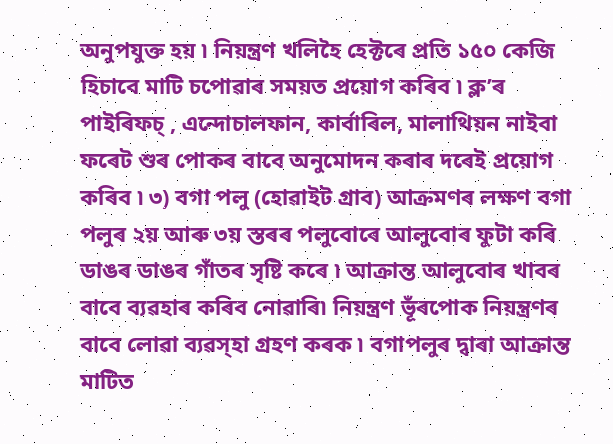অনুপযুক্ত হয় ৷ নিয়ন্ত্ৰণ খলিহৈ হেক্টৰে প্ৰতি ১৫০ কেজি হিচাবে মাটি চপোৱাৰ সময়ত প্ৰয়োগ কৰিব ৷ ক্ল’ৰ পাইৰিফচ্ , এন্দোচালফান, কাৰ্বাৰিল, মালাথিয়ন নাইবা ফৰেট শুৰ পোকৰ বাবে অনুমোদন কৰাৰ দৰেই প্ৰয়োগ কৰিব ৷ ৩) বগা পলু (হোৱাইট গ্ৰাব) আক্ৰমণৰ লক্ষণ বগা পলুৰ ২য় আৰু ৩য় স্তৰৰ পলুবোৰে আলুবোৰ ফুটা কৰি ডাঙৰ ডাঙৰ গাঁতৰ সৃষ্টি কৰে ৷ আক্ৰান্ত আলুবোৰ খাবৰ বাবে ব্যৱহাৰ কৰিব নোৱাৰি৷ নিয়ন্ত্ৰণ ভূঁৰপোক নিয়ন্ত্ৰণৰ বাবে লোৱা ব্যৱস্হা গ্ৰহণ কৰক ৷ বগাপলুৰ দ্বাৰা আক্ৰান্ত মাটিত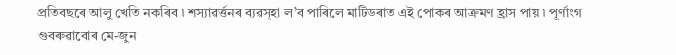প্ৰতিবছৰে আলু খেতি নকৰিব ৷ শস্যাৱৰ্ত্তনৰ ব্যৱস্হা ল’ব পাৰিলে মাটিডৰাত এই পোকৰ আক্ৰমণ হ্ৰাস পায় ৷ পূৰ্ণাংগ গুবৰুৱাবোৰ মে-জুন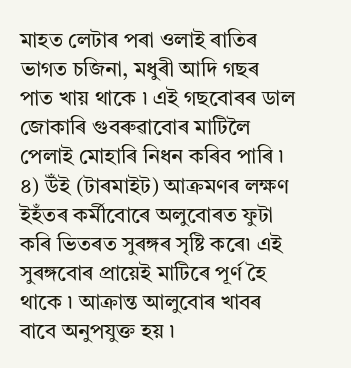মাহত লেটাৰ পৰা ওলাই ৰাতিৰ ভাগত চজিনা, মধুৰী আদি গছৰ পাত খায় থাকে ৷ এই গছবোৰৰ ডাল জোকাৰি গুবৰুৱাবোৰ মাটিলৈ পেলাই মোহাৰি নিধন কৰিব পাৰি ৷ ৪) উঁই (টাৰমাইট) আক্ৰমণৰ লক্ষণ ইহঁতৰ কৰ্মীবোৰে অলুবোৰত ফুটা কৰি ভিতৰত সুৰঙ্গৰ সৃষ্টি কৰে৷ এই সুৰঙ্গবোৰ প্ৰায়েই মাটিৰে পূৰ্ণ হৈ থাকে ৷ আক্ৰান্ত আলুবোৰ খাবৰ বাবে অনুপযুক্ত হয় ৷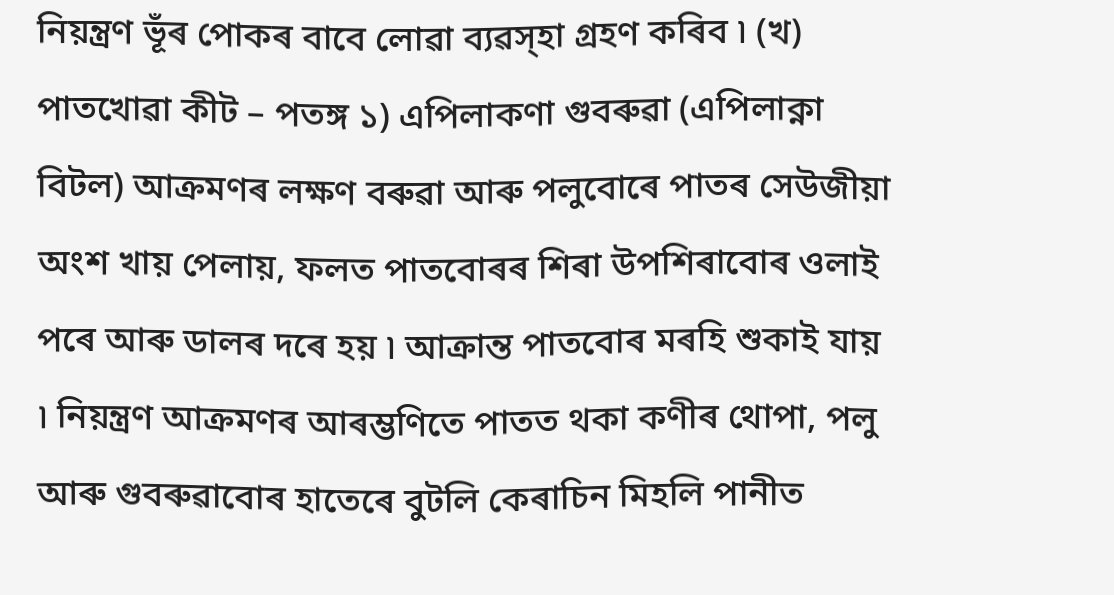নিয়ন্ত্ৰণ ভূঁৰ পোকৰ বাবে লোৱা ব্যৱস্হা গ্ৰহণ কৰিব ৷ (খ) পাতখোৱা কীট – পতঙ্গ ১) এপিলাকণা গুবৰুৱা (এপিলাক্না বিটল) আক্ৰমণৰ লক্ষণ বৰুৱা আৰু পলুবোৰে পাতৰ সেউজীয়া অংশ খায় পেলায়, ফলত পাতবোৰৰ শিৰা উপশিৰাবোৰ ওলাই পৰে আৰু ডালৰ দৰে হয় ৷ আক্ৰান্ত পাতবোৰ মৰহি শুকাই যায় ৷ নিয়ন্ত্ৰণ আক্ৰমণৰ আৰম্ভণিতে পাতত থকা কণীৰ থোপা, পলু আৰু গুবৰুৱাবোৰ হাতেৰে বুটলি কেৰাচিন মিহলি পানীত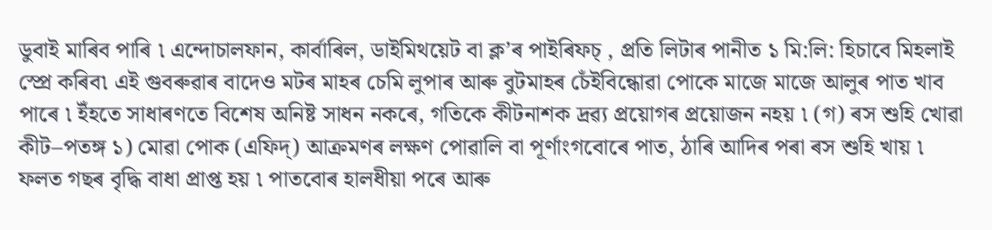ডুবাই মাৰিব পাৰি ৷ এন্দোচালফান, কাৰ্বাৰিল, ডাইমিথয়েট বা ক্ল’ৰ পাইৰিফচ্ , প্ৰতি লিটাৰ পানীত ১ মি:লি: হিচাবে মিহলাই স্প্ৰে কৰিব৷ এই গুবৰুৱাৰ বাদেও মটৰ মাহৰ চেমি লুপাৰ আৰু বুটমাহৰ চেঁইবিন্ধোৱা পোকে মাজে মাজে আলুৰ পাত খাব পাৰে ৷ ইঁহতে সাধাৰণতে বিশেষ অনিষ্ট সাধন নকৰে, গতিকে কীটনাশক দ্ৰৱ্য প্ৰয়োগৰ প্ৰয়োজন নহয় ৷ (গ) ৰস শুহি খোৱা কীট–পতঙ্গ ১) মোৱা পোক (এফিদ্) আক্ৰমণৰ লক্ষণ পোৱালি বা পূৰ্ণাংগবোৰে পাত, ঠাৰি আদিৰ পৰা ৰস শুহি খায় ৷ ফলত গছৰ বৃদ্ধি বাধা প্ৰাপ্ত হয় ৷ পাতবোৰ হালধীয়া পৰে আৰু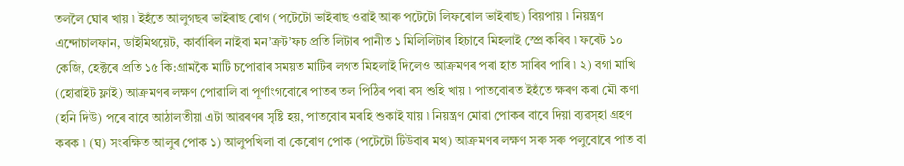তললৈ ঘোৰ খায় ৷ ইহঁতে আলুগছৰ ভাইৰাছ ৰোগ (পটেটো ভাইৰাছ ওৱাই আৰু পটেটো লিফৰোল ভাইৰাছ) বিয়পায় ৷ নিয়ন্ত্ৰণ এন্দোচালফান, ডাইমিথয়েট, কাৰ্বাৰিল নাইবা মন’ক্ৰট’ফচ প্ৰতি লিটাৰ পানীত ১ মিলিলিটাৰ হিচাবে মিহলাই স্প্ৰে কৰিব ৷ ফৰেট ১০ কেজি, হেক্টৰে প্ৰতি ১৫ কি:গ্ৰামকৈ মাটি চপোৱাৰ সময়ত মাটিৰ লগত মিহলাই দিলেও আক্ৰমণৰ পৰা হাত সাৰিব পাৰি ৷ ২) বগা মাখি (হোৱাইট ফ্লাই) আক্ৰমণৰ লক্ষণ পোৱালি বা পূৰ্ণাংগবোৰে পাতৰ তল পিঠিৰ পৰা ৰস শুহি খায় ৷ পাতবোৰত ইহঁতে ক্ষৰণ কৰা মৌ কণা (হনি দিউ) পৰে বাবে আঠালতীয়া এটা আৱৰণৰ সৃষ্টি হয়, পাতবোৰ মৰহি শুকাই যায় ৷ নিয়ন্ত্ৰণ মোৱা পোকৰ বাবে দিয়া ব্যৱস্হা গ্ৰহণ কৰক ৷ (ঘ) সংৰক্ষিত আলুৰ পোক ১) আলুপখিলা বা কেৰোণ পোক (পটেটো টিউবাৰ মথ) আক্ৰমণৰ লক্ষণ সৰু সৰু পলুবোৰে পাত বা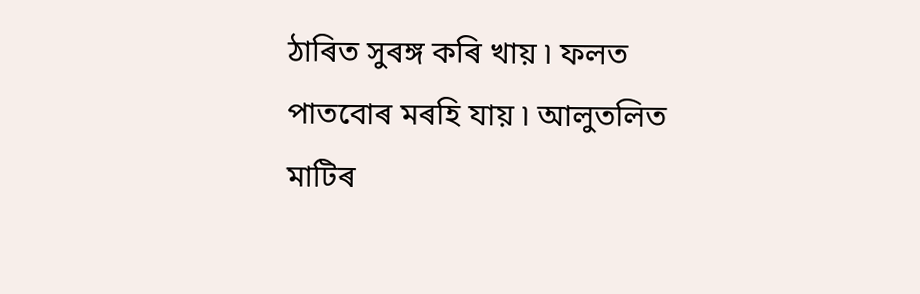ঠাৰিত সুৰঙ্গ কৰি খায় ৷ ফলত পাতবোৰ মৰহি যায় ৷ আলুতলিত মাটিৰ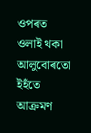ওপৰত ওলাই থকা আলুবোৰতো ইহঁতে আক্ৰমণ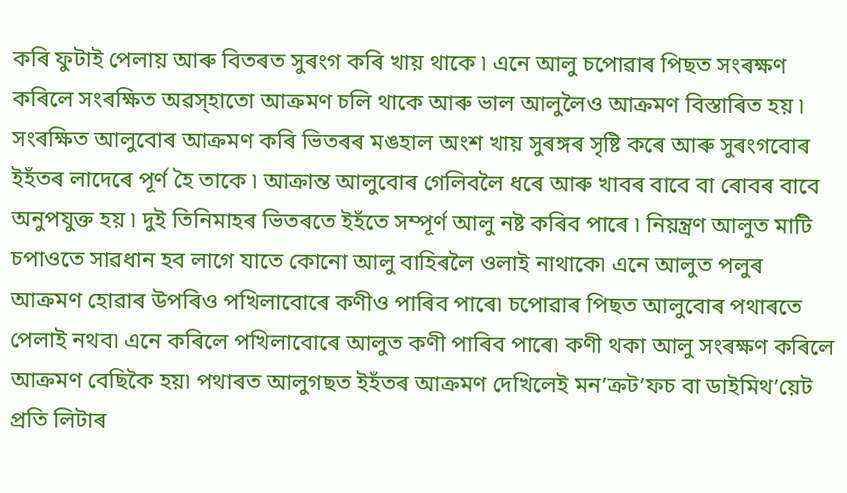কৰি ফুটাই পেলায় আৰু বিতৰত সুৰংগ কৰি খায় থাকে ৷ এনে আলু চপোৱাৰ পিছত সংৰক্ষণ কৰিলে সংৰক্ষিত অৱস্হাতো আক্ৰমণ চলি থাকে আৰু ভাল আলুলৈও আক্ৰমণ বিস্তাৰিত হয় ৷ সংৰক্ষিত আলুবোৰ আক্ৰমণ কৰি ভিতৰৰ মঙহাল অংশ খায় সুৰঙ্গৰ সৃষ্টি কৰে আৰু সুৰংগবোৰ ইহঁতৰ লাদেৰে পূৰ্ণ হৈ তাকে ৷ আক্ৰান্ত আলুবোৰ গেলিবলৈ ধৰে আৰু খাবৰ বাবে বা ৰোবৰ বাবে অনুপযুক্ত হয় ৷ দুই তিনিমাহৰ ভিতৰতে ইহঁতে সম্পূৰ্ণ আলু নষ্ট কৰিব পাৰে ৷ নিয়ন্ত্ৰণ আলুত মাটি চপাওতে সাৱধান হব লাগে যাতে কোনো আলু বাহিৰলৈ ওলাই নাথাকে৷ এনে আলুত পলুৰ আক্ৰমণ হোৱাৰ উপৰিও পখিলাবোৰে কণীও পাৰিব পাৰে৷ চপোৱাৰ পিছত আলুবোৰ পথাৰতে পেলাই নথব৷ এনে কৰিলে পখিলাবোৰে আলুত কণী পাৰিব পাৰে৷ কণী থকা আলু সংৰক্ষণ কৰিলে আক্ৰমণ বেছিকৈ হয়৷ পথাৰত আলুগছত ইহঁতৰ আক্ৰমণ দেখিলেই মন’ক্ৰট’ফচ বা ডাইমিথ’য়েট প্ৰতি লিটাৰ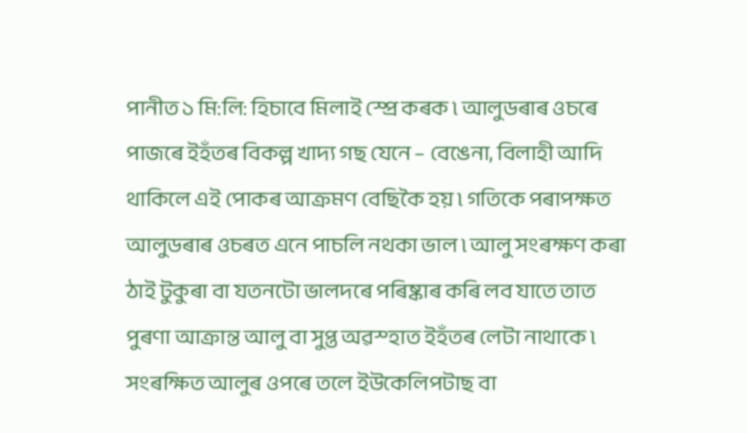পানীত ১ মি:লি: হিচাবে মিলাই স্প্ৰে কৰক ৷ আলুডৰাৰ ওচৰে পাজৰে ইহঁতৰ বিকল্প খাদ্য গছ যেনে – বেঙেনা, বিলাহী আদি থাকিলে এই পোকৰ আক্ৰমণ বেছিকৈ হয় ৷ গতিকে পৰাপক্ষত আলুডৰাৰ ওচৰত এনে পাচলি নথকা ভাল ৷ আলু সংৰক্ষণ কৰা ঠাই টুকুৰা বা যতনটো ভালদৰে পৰিষ্কাৰ কৰি লব যাতে তাত পুৰণা আক্ৰান্ত আলু বা সুপ্ত অৱস্হাত ইহঁতৰ লেটা নাথাকে ৷ সংৰক্ষিত আলুৰ ওপৰে তলে ইউকেলিপটাছ বা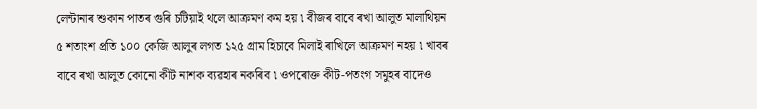লেন্টানাৰ শুকান পাতৰ গুৰি চটিয়াই থলে আক্ৰমণ কম হয় ৷ বীজৰ বাবে ৰখা আলুত মালাথিয়ন ৫ শতাংশ প্ৰতি ১০০ কেজি আলুৰ লগত ১২৫ গ্ৰাম হিচাবে মিলাই ৰাখিলে আক্ৰমণ নহয় ৷ খাবৰ বাবে ৰখা আলুত কোনো কীট নাশক ব্যৱহাৰ নকৰিব ৷ ওপৰোক্ত কীট-পতংগ সমুহৰ বাদেও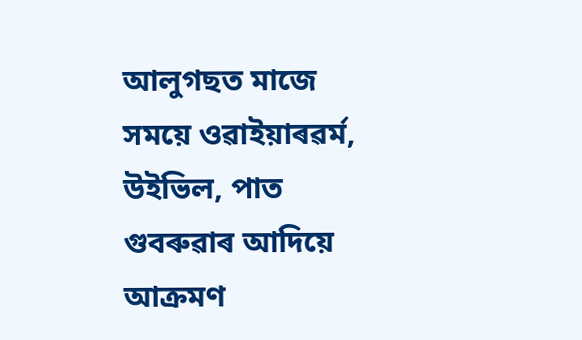আলুগছত মাজে সময়ে ওৱাইয়াৰৱৰ্ম, উইভিল, পাত গুবৰুৱাৰ আদিয়ে আক্ৰমণ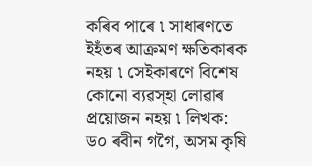কৰিব পাৰে ৷ সাধাৰণতে ইহঁতৰ আক্ৰমণ ক্ষতিকাৰক নহয় ৷ সেইকাৰণে বিশেষ কোনো ব্যৱস্হা লোৱাৰ প্ৰয়োজন নহয় ৷ লিখক: ড০ ৰবীন গগৈ, অসম কৃষি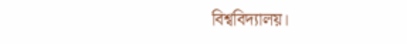বিশ্ববিদ্যালয়।